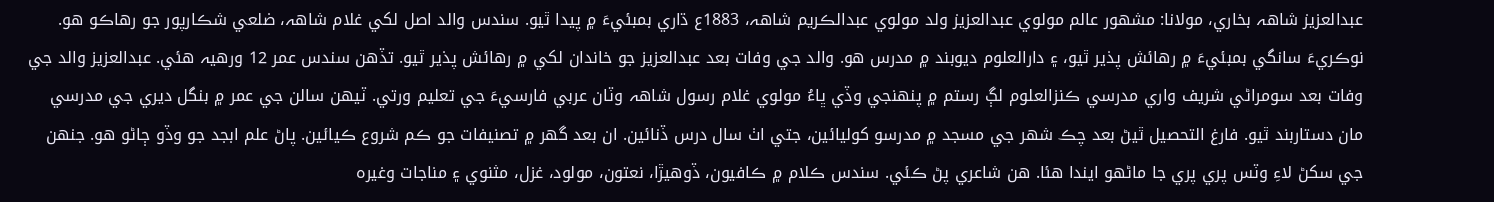عبدالعزيز شاھہ بخاري، مولانا: مشھور عالم مولوي عبدالعزيز ولد مولوي عبدالڪريم شاھہ، 1883ع ڌاري بمبئيءَ ۾ پيدا ٿيو. سندس والد اصل لکي غلام شاھہ، ضلعي شڪارپور جو رهاڪو هو. نوڪريءَ سانگي بمبئيءَ ۾ رهائش پذير ٿيو، ۽ دارالعلوم ديوبند ۾ مدرس هو. والد جي وفات بعد عبدالعزيز جو خاندان لکي ۾ رهائش پذير ٿيو. تڏهن سندس عمر 12 ورهيہ هئي. عبدالعزيز والد جي وفات بعد سومراڻي شريف واري مدرسي ڪنزالعلوم لڳ رستم ۾ پنھنجي وڏي ڀاءُ مولوي غلام رسول شاھہ وٽان عربي فارسيءَ جي تعليم ورتي. ٽيهن سالن جي عمر ۾ بنگل ديري جي مدرسي مان دستاربند ٿيو. فارغ التحصيل ٿيڻ بعد چڪ شھر جي مسجد ۾ مدرسو کوليائين، جتي اٺ سال درس ڏنائين. ان بعد گهر ۾ تصنيفات جو ڪم شروع ڪيائين. پاڻ علم ابجد جو وڏو ڄاڻو هو. جنهن جي سکڻ لاءِ وٽس پري پري جا ماڻهو ايندا هئا. هن شاعري پڻ ڪئي. سندس ڪلام ۾ ڪافيون، ڏوهيڙا، نعتون، مولود، غزل، مثنوي ۽ مناجات وغيرہ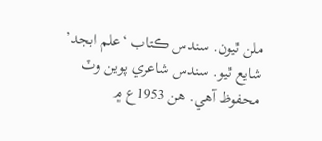ملن ٿيون. سندس ڪتاب ‘علم ابجد’ شايع ٿيو. سندس شاعري پوين وٽ محفوظ آهي. هن 1953ع ۾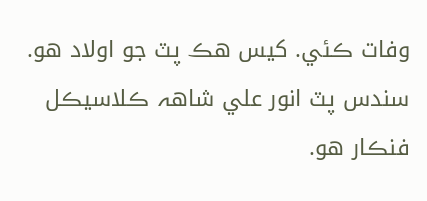وفات ڪئي. کيس هڪ پٽ جو اولاد هو. سندس پٽ انور علي شاھہ ڪلاسيڪل فنڪار هو.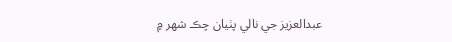عبدالعزيز جي نالي پٺيان چڪ شھر ۾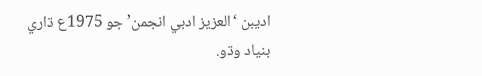اديبن ‘العزيز ادبي انجمن’ جو 1975ع ڌاري بنياد وڌو.